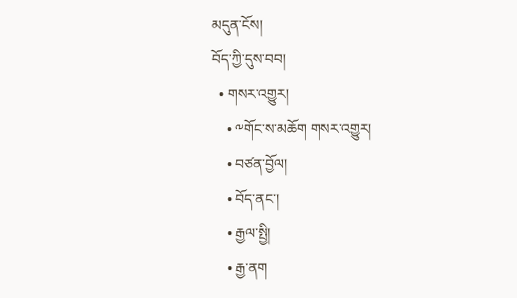མདུན་ངོས།
བོད་ཀྱི་དུས་བབ།
  • གསར་འགྱུར།
    • ༸གོང་ས་མཆོག གསར་འགྱུར།
    • བཙན་བྱོལ།
    • བོད་ནང་།
    • རྒྱལ་སྤྱི།
    • རྒྱ་ནག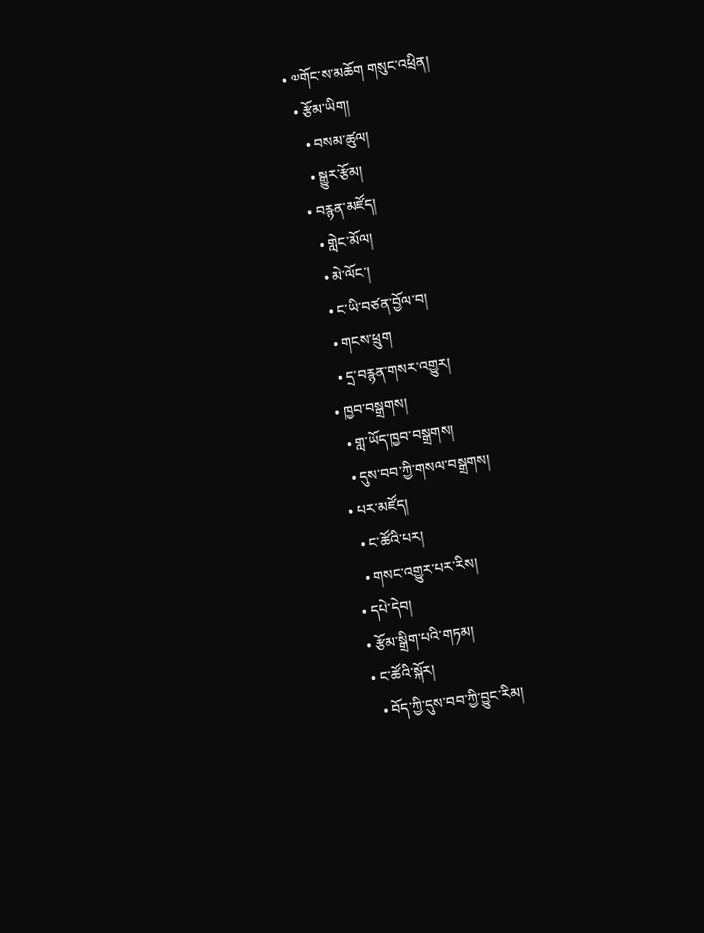• ༧གོང་ས་མཆོག གསུང་འཕྲིན།
  • རྩོམ་ཡིག།
    • བསམ་ཚུལ།
    • སྒྱུར་རྩོམ།
  • བརྙན་མཛོད།
    • གླེང་མོལ།
    • མེ་ལོང་།
    • ང་ཡི་བཙན་བྱོལ་བ།
    • གངས་ཕྲུག
    • དྲ་བརྙན་གསར་འགྱུར།
  • ཁྱབ་བསྒྲགས།
    • གླ་ཡོད་ཁྱབ་བསྒྲགས།
    • དུས་བབ་ཀྱི་གསལ་བསྒྲགས།
  • པར་མཛོད།
    • ང་ཚོའི་པར།
    • གསང་འགྱུར་པར་རིས།
  • དཔེ་དེབ།
  • རྩོམ་སྒྲིག་པའི་གཏམ།
  • ང་ཚོའི་སྐོར།
    • བོད་ཀྱི་དུས་བབ་ཀྱི་བྱུང་རིམ།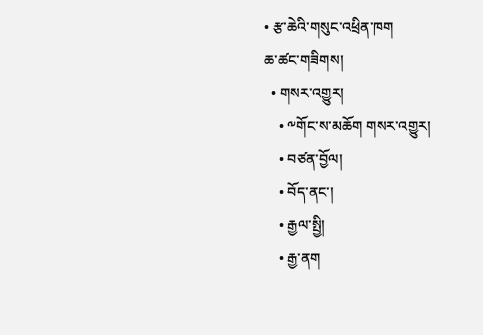• རྩ་ཆེའི་གསུང་འཕྲིན་ཁག
ཆ་ཚང་གཟིགས།
  • གསར་འགྱུར།
    • ༸གོང་ས་མཆོག གསར་འགྱུར།
    • བཙན་བྱོལ།
    • བོད་ནང་།
    • རྒྱལ་སྤྱི།
    • རྒྱ་ནག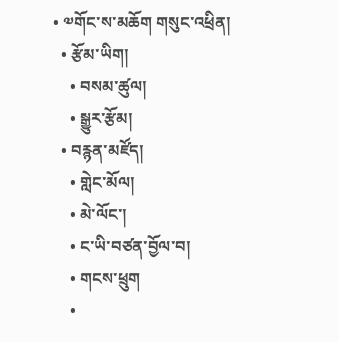• ༧གོང་ས་མཆོག གསུང་འཕྲིན།
  • རྩོམ་ཡིག།
    • བསམ་ཚུལ།
    • སྒྱུར་རྩོམ།
  • བརྙན་མཛོད།
    • གླེང་མོལ།
    • མེ་ལོང་།
    • ང་ཡི་བཙན་བྱོལ་བ།
    • གངས་ཕྲུག
    •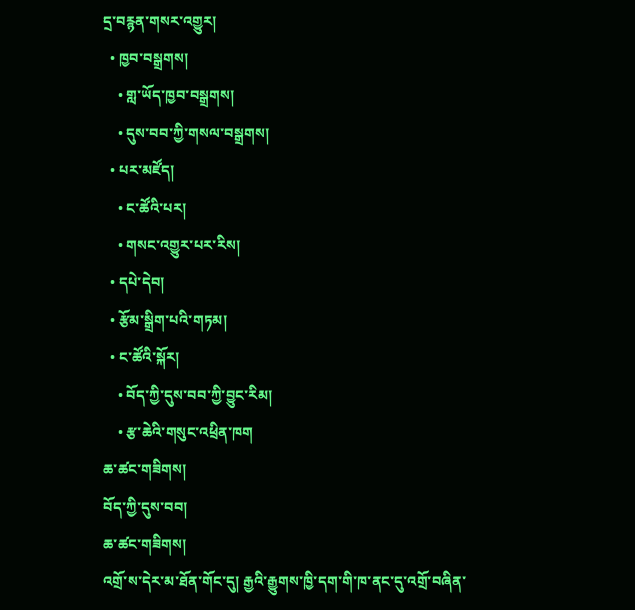དྲ་བརྙན་གསར་འགྱུར།
  • ཁྱབ་བསྒྲགས།
    • གླ་ཡོད་ཁྱབ་བསྒྲགས།
    • དུས་བབ་ཀྱི་གསལ་བསྒྲགས།
  • པར་མཛོད།
    • ང་ཚོའི་པར།
    • གསང་འགྱུར་པར་རིས།
  • དཔེ་དེབ།
  • རྩོམ་སྒྲིག་པའི་གཏམ།
  • ང་ཚོའི་སྐོར།
    • བོད་ཀྱི་དུས་བབ་ཀྱི་བྱུང་རིམ།
    • རྩ་ཆེའི་གསུང་འཕྲིན་ཁག
ཆ་ཚང་གཟིགས།
བོད་ཀྱི་དུས་བབ།
ཆ་ཚང་གཟིགས།
འགྲོ་ས་དེར་མ་ཐོན་གོང་དུ། རྒྱའི་རྒྱུགས་ཁྱི་དག་གི་ཁ་ནང་དུ་འགྲོ་བཞིན་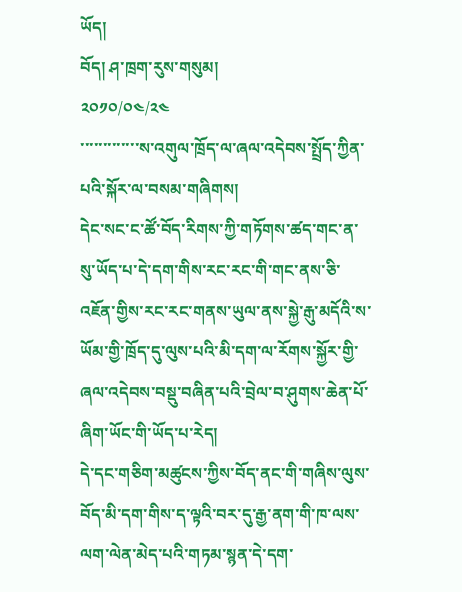ཡོད།
བོད། ཤ་ཁྲག་རུས་གསུམ།
༢༠༡༠/༠༤/༢༤
་་་་་་་་་་་་་ས་འགུལ་ཁྲོད་ལ་ཞལ་འདེབས་སྤྲོད་ཀྱིན་པའི་སྐོར་ལ་བསམ་གཞིགས།
དེང་སང་ང་ཚོ་བོད་རིགས་ཀྱི་གཏོགས་ཚད་གང་ན་སུ་ཡོད་པ་དེ་དག་གིས་རང་རང་གི་གང་ནས་ཅི་འཇོན་གྱིས་རང་རང་གནས་ཡུལ་ནས་སྐྱེ་རྒུ་མདོའི་ས་ཡོམ་གྱི་ཁྲོད་དུ་ལུས་པའི་མི་དག་ལ་རོགས་སྐྱོར་གྱི་ཞལ་འདེབས་བསྡུ་བཞིན་པའི་བྲེལ་བ་ཤུགས་ཆེན་པོ་ཞིག་ཡོང་གི་ཡོད་པ་རེད།
དེ་དང་གཅིག་མཚུངས་ཀྱིས་བོད་ནང་གི་གཞིས་ལུས་བོད་མི་དག་གིས་ད་ལྟའི་བར་དུ་རྒྱ་ནག་གི་ཁ་ལས་ལག་ལེན་མེད་པའི་གཏམ་སྙན་དེ་དག་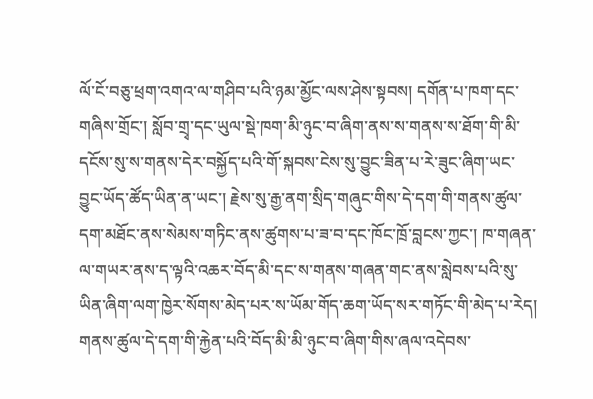ལོ་ངོ་བཅུ་ཕྲག་འགའ་ལ་གཤིབ་པའི་ཉམ་མྱོང་ལས་ཤེས་སྟབས། དགོན་པ་ཁག་དང་གཞིས་གྲོང་། སློབ་གྲྭ་དང་ཡུལ་སྡེ་ཁག་མི་ཉུང་བ་ཞིག་ནས་ས་གནས་ས་ཐོག་གི་མི་དངོས་སུ་ས་གནས་དེར་བསྐྱོད་པའི་གོ་སྐབས་ངེས་སུ་བྱུང་ཟིན་པ་རེ་ཟུང་ཞིག་ཡང་བྱུང་ཡོད་ཚོད་ཡིན་ན་ཡང་། རྗེས་སུ་རྒྱ་ནག་སྲིད་གཞུང་གིས་དེ་དག་གི་གནས་ཚུལ་དག་མཐོང་ནས་སེམས་གཏིང་ནས་ཚུགས་པ་ཟ་བ་དང་ཁོང་ཁྲོ་བླངས་ཀྱང་། ཁ་གཞན་ལ་གཡར་ནས་ད་ལྟའི་འཆར་བོད་མི་དང་ས་གནས་གཞན་གང་ནས་སླེབས་པའི་སུ་ཡིན་ཞིག་ལག་ཁྱེར་སོགས་མེད་པར་ས་ཡོམ་གོད་ཆག་ཡོད་སར་གཏོང་གི་མེད་པ་རེད།
གནས་ཚུལ་དེ་དག་གི་རྐྱེན་པའི་བོད་མི་མི་ཉུང་བ་ཞིག་གིས་ཞལ་འདེབས་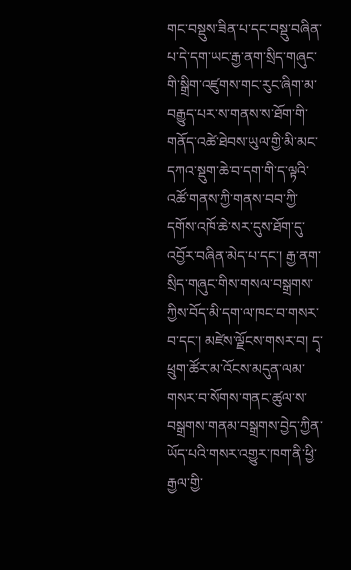གང་བསྡུས་ཟིན་པ་དང་བསྡུ་བཞིན་པ་དེ་དག་ཡང་རྒྱ་ནག་སྲིད་གཞུང་གི་སྒྲིག་འཛུགས་གང་རུང་ཞིག་མ་བརྒྱུད་པར་ས་གནས་ས་ཐོག་གི་གནོད་འཚེ་ཐེབས་ཡུལ་གྱི་མི་མང་དཀའ་སྡུག་ཆེ་བ་དག་གི་ད་ལྟའི་འཚོ་གནས་ཀྱི་གནས་བབ་ཀྱི་དགོས་འཁོ་ཆེ་སར་དུས་ཐོག་དུ་འབྱོར་བཞིན་མེད་པ་དང་། རྒྱ་ནག་སྲིད་གཞུང་གིས་གསལ་བསྒྲགས་ཀྱིས་བོད་མི་དག་ལ་ཁང་བ་གསར་བ་དང་། མཛེས་ལྗོངས་གསར་བ། དྭ་ཕྲུག་ཚོར་མ་འོངས་མདུན་ལམ་གསར་བ་སོགས་གནང་ཚུལ་ས་བསྒྲགས་གནམ་བསྒྲགས་བྱེད་ཀྱིན་ཡོད་པའི་གསར་འགྱུར་ཁག་ནི་ཕྱི་རྒྱལ་གྱི་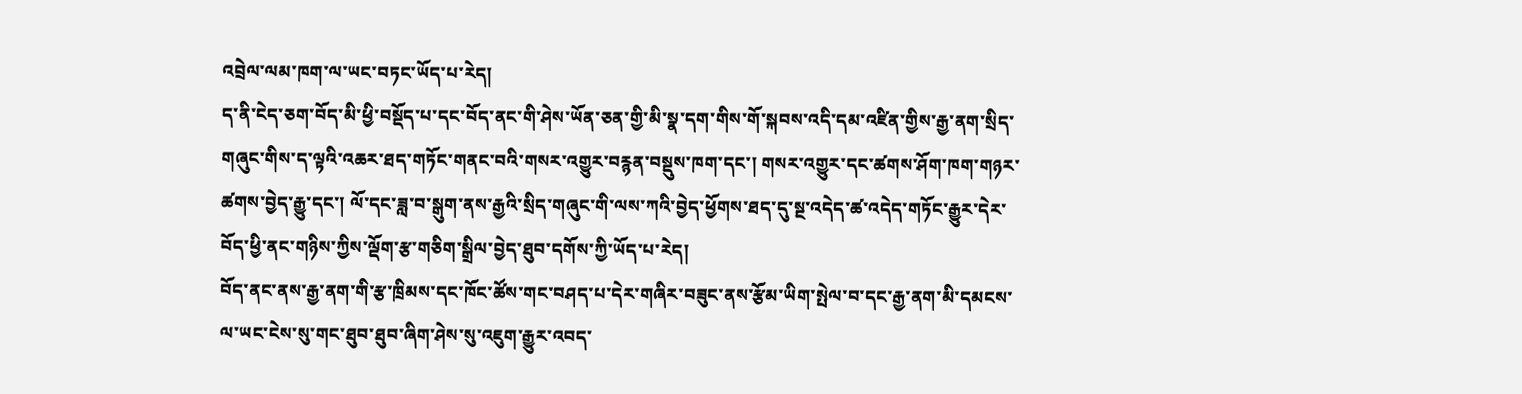འབྲེལ་ལམ་ཁག་ལ་ཡང་བཏང་ཡོད་པ་རེད།
ད་ནི་ངེད་ཅག་བོད་མི་ཕྱི་བསྡོད་པ་དང་བོད་ནང་གི་ཤེས་ཡོན་ཅན་གྱི་མི་སྣ་དག་གིས་གོ་སྐབས་འདི་དམ་འཛིན་གྱིས་རྒྱ་ནག་སྲིད་གཞུང་གིས་ད་ལྟའི་འཆར་ཐད་གཏོང་གནང་བའི་གསར་འགྱུར་བརྙན་བསྡུས་ཁག་དང་། གསར་འགྱུར་དང་ཚགས་ཤོག་ཁག་གཉར་ཚགས་བྱེད་རྒྱུ་དང་། ལོ་དང་ཟླ་བ་སྒུག་ནས་རྒྱའི་སྲིད་གཞུང་གི་ལས་ཀའི་བྱེད་ཕྱོགས་ཐད་དུ་སྔ་འདེད་ཚ་འདེད་གཏོང་རྒྱུར་དེར་བོད་ཕྱི་ནང་གཉིས་ཀྱིས་ལྡོག་རྩ་གཅིག་སྒྲིལ་བྱེད་ཐུབ་དགོས་ཀྱི་ཡོད་པ་རེད།
བོད་ནང་ནས་རྒྱ་ནག་གི་རྩ་ཁྲིམས་དང་ཁོང་ཚོས་གང་བཤད་པ་དེར་གཞིར་བཟུང་ནས་རྩོམ་ཡིག་སྤེལ་བ་དང་རྒྱ་ནག་མི་དམངས་ལ་ཡང་ངེས་སུ་གང་ཐུབ་ཐུབ་ཞིག་ཤེས་སུ་འཇུག་རྒྱུར་འབད་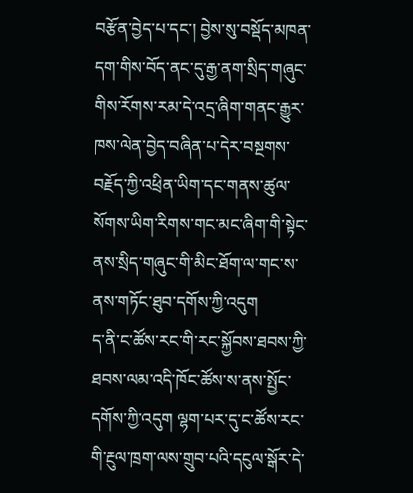བརྩོན་བྱེད་པ་དང་། བྱེས་སུ་བསྡོད་མཁན་དག་གིས་བོད་ནང་དུ་རྒྱ་ནག་སྲིད་གཞུང་གིས་རོགས་རམ་དེ་འདྲ་ཞིག་གནང་རྒྱུར་ཁས་ལེན་བྱེད་བཞིན་པ་དེར་བསྔགས་བརྗོད་ཀྱི་འཕྲིན་ཡིག་དང་གནས་ཚུལ་སོགས་ཡིག་རིགས་གང་མང་ཞིག་གི་སྟེང་ནས་སྲིད་གཞུང་གི་མིང་ཐོག་ལ་གང་ས་ནས་གཏོང་ཐུབ་དགོས་ཀྱི་འདུག
ད་ནི་ང་ཚོས་རང་གི་རང་སྐྱོབས་ཐབས་ཀྱི་ཐབས་ལམ་འདི་ཁོང་ཚོས་ས་ནས་སྤྱོང་དགོས་ཀྱི་འདུག ལྷག་པར་དུ་ང་ཚོས་རང་གི་རྔུལ་ཁྲག་ལས་གྲུབ་པའི་དངུལ་སྒོར་དེ་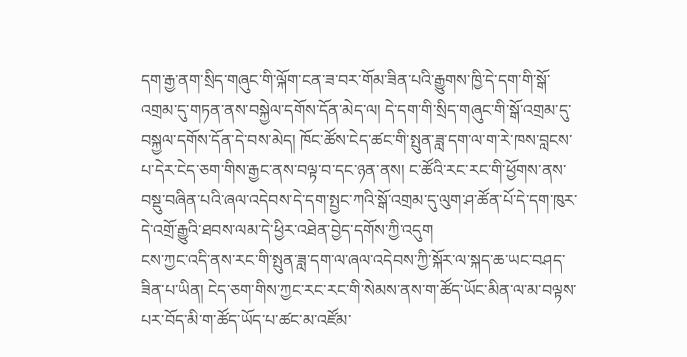དག་རྒྱ་ནག་སྲིད་གཞུང་གི་ལྐོག་ངན་ཟ་བར་གོམ་ཟིན་པའི་རྒྱུགས་ཁྱི་དེ་དག་གི་སྒོ་འགྲམ་དུ་གཏན་ནས་བསྐྱེལ་དགོས་དོན་མེད་ལ། དེ་དག་གི་སྲིད་གཞུང་གི་སྒོ་འགྲམ་དུ་བསྐྱལ་དགོས་དོན་དེ་བས་མེད། ཁོང་ཚོས་ངེད་ཚང་གི་སྤུན་ཟླ་དག་ལ་ག་རེ་ཁས་བླངས་པ་དེར་ངེད་ཅག་གིས་རྒྱང་ནས་བལྟ་བ་དང་ཉན་ནས། ང་ཚོའི་རང་རང་གི་ཕྱོགས་ནས་བསྡུ་བཞིན་པའི་ཞལ་འདེབས་དེ་དག་སྤྱང་ཀའི་སྒོ་འགྲམ་དུ་ལུག་ཤ་ཚོན་པོ་དེ་དག་ཁུར་དེ་འགྲོ་རྒྱུའི་ཐབས་ལམ་དེ་ཕྱིར་འཐེན་བྱེད་དགོས་ཀྱི་འདུག
ངས་ཀྱང་འདི་ནས་རང་གི་སྤུན་ཟླ་དག་ལ་ཞལ་འདེབས་ཀྱི་སྐོར་ལ་སྐད་ཆ་ཡང་བཤད་ཟིན་པ་ཡིན། ངེད་ཅག་གིས་ཀྱང་རང་རང་གི་སེམས་ནས་ག་ཚོད་ཡོང་མིན་ལ་མ་བལྟས་པར་བོད་མི་ག་ཚོད་ཡོད་པ་ཚང་མ་འཛོམ་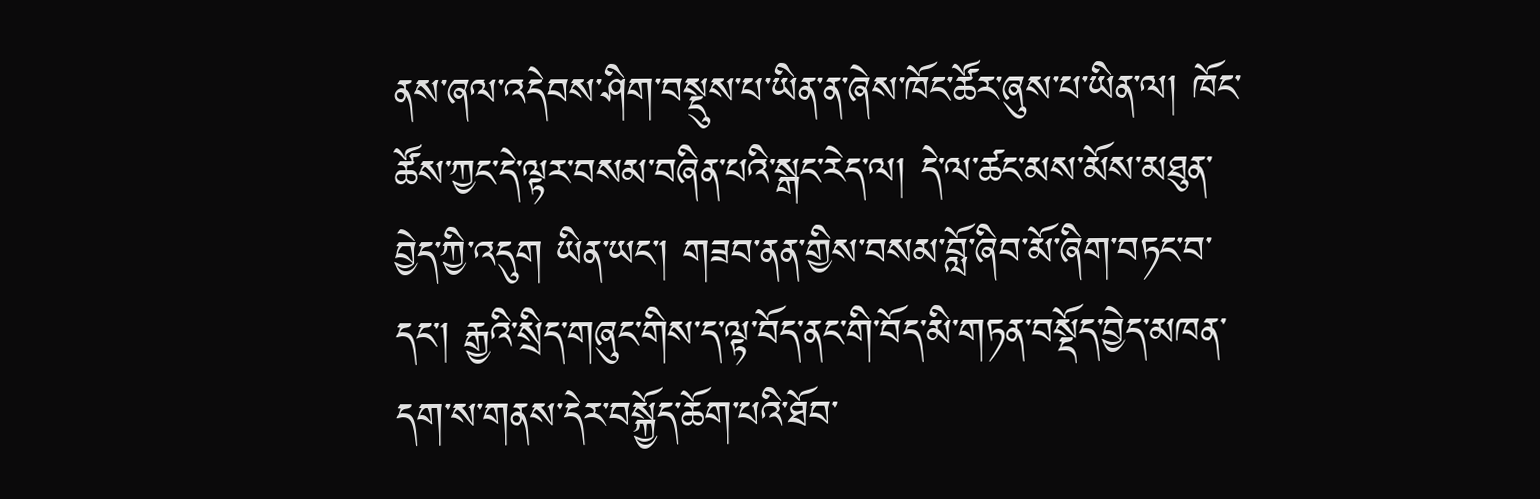ནས་ཞལ་འདེབས་ཤིག་བསྡུས་པ་ཡིན་ན་ཞེས་ཁོང་ཚོར་ཞུས་པ་ཡིན་ལ། ཁོང་ཚོས་ཀྱང་དེ་ལྟར་བསམ་བཞིན་པའི་སྒང་རེད་ལ། དེ་ལ་ཚང་མས་མོས་མཐུན་བྱེད་ཀྱི་འདུག ཡིན་ཡང་། གཟབ་ནན་གྱིས་བསམ་བློ་ཞིབ་མོ་ཞིག་བཏང་བ་དང་། རྒྱའི་སྲིད་གཞུང་གིས་ད་ལྟ་བོད་ནང་གི་བོད་མི་གཏན་བསྡོད་བྱེད་མཁན་དག་ས་གནས་དེར་བསྐྱོད་ཆོག་པའི་ཐོབ་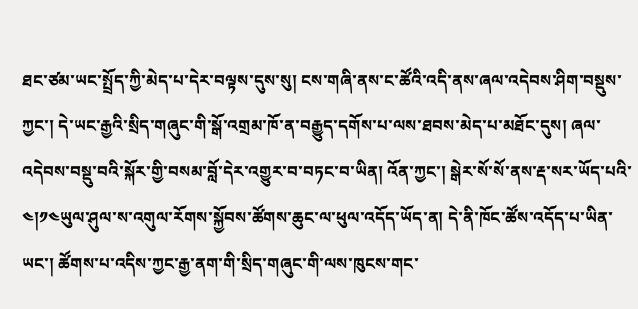ཐང་ཙམ་ཡང་སྤྲོད་ཀྱི་མེད་པ་དེར་བལྟས་དུས་སུ། ངས་གཞི་ནས་ང་ཚོའི་འདི་ནས་ཞལ་འདེབས་ཤིག་བསྡུས་ཀྱང་། དེ་ཡང་རྒྱའི་སྲིད་གཞུང་གི་སྒོ་འགྲམ་ཁོ་ན་བརྒྱུད་དགོས་པ་ལས་ཐབས་མེད་པ་མཐོང་དུས། ཞལ་འདེབས་བསྡུ་བའི་སྐོར་གྱི་བསམ་བློ་དེར་འགྱུར་བ་བཏང་བ་ཡིན། འོན་ཀྱང་། སྒེར་སོ་སོ་ནས་རྡ་སར་ཡོད་པའི་༤།༡༤ཡུལ་ཤུལ་ས་འགུལ་རོགས་སྐྱོབས་ཚོགས་ཆུང་ལ་ཕུལ་འདོད་ཡོད་ན། དེ་ནི་ཁོང་ཚོས་འདོད་པ་ཡིན་ཡང་། ཚོགས་པ་འདིས་ཀྱང་རྒྱ་ནག་གི་སྲིད་གཞུང་གི་ལས་ཁུངས་གང་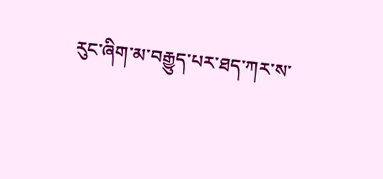རུང་ཞིག་མ་བརྒྱུད་པར་ཐད་ཀར་ས་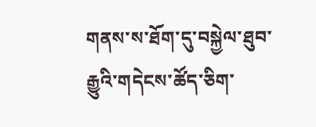གནས་ས་ཐོག་དུ་བསྐྱེལ་ཐུབ་རྒྱུའི་གདེངས་ཚོད་ཅིག་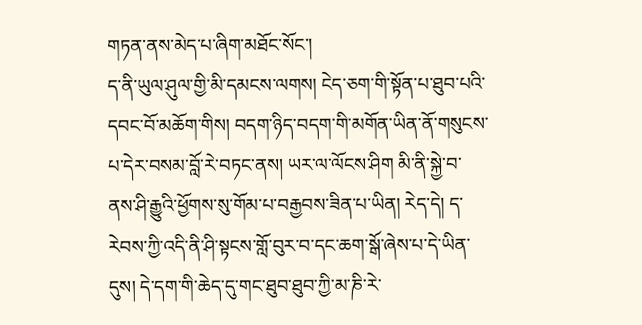གཏན་ནས་མེད་པ་ཞིག་མཐོང་སོང་།
ད་ནི་ཡུལ་ཤུལ་གྱི་མི་དམངས་ལགས། ངེད་ཅག་གི་སྟོན་པ་ཐུབ་པའི་དབང་བོ་མཆོག་གིས། བདག་ཉིད་བདག་གི་མགོན་ཡིན་ནོ་གསུངས་པ་དེར་བསམ་བློ་རེ་བཏང་ནས། ཡར་ལ་ལོངས་ཤིག མི་ནི་སྐྱེ་བ་ནས་ཤི་རྒྱུའི་ཕྱོགས་སུ་གོམ་པ་བརྒྱབས་ཟིན་པ་ཡིན། རེད་དེ། ད་རེབས་ཀྱི་འདི་ནི་ཤི་སྟངས་གློ་བུར་བ་དང་ཆག་སྒོ་ཞེས་པ་དེ་ཡིན་དུས། དེ་དག་གི་ཆེད་དུ་གང་ཐུབ་ཐུབ་ཀྱི་མ་ཎི་རེ་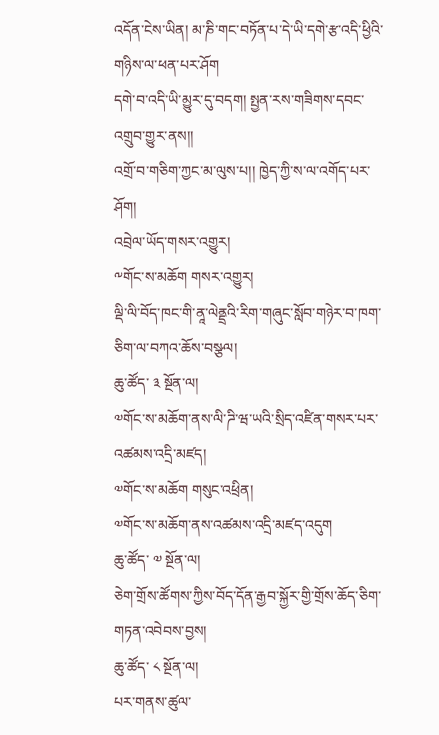འདོན་ངེས་ཡིན། མ་ཎི་གང་བཏོན་པ་དེ་ཡི་དགེ་རྩ་འདི་ཕྱིའི་གཉིས་ལ་ཕན་པར་ཤོག
དགེ་བ་འདི་ཡི་མྱུར་དུ་བདག། སྤྱན་རས་གཟིགས་དབང་འགྲུབ་གྱུར་ནས།།
འགྲོ་བ་གཅིག་ཀྱང་མ་ལུས་པ།། ཁྱེད་ཀྱི་ས་ལ་འགོད་པར་ཤོག།
འབྲེལ་ཡོད་གསར་འགྱུར།
༸གོང་ས་མཆོག གསར་འགྱུར།
ལྡི་ལི་བོད་ཁང་གི་ནཱ་ལེནྡྲའི་རིག་གཞུང་སློབ་གཉེར་བ་ཁག་ཅིག་ལ་བཀའ་ཆོས་བསྩལ།
ཆུ་ཚོད་ ༣ སྔོན་ལ།
༧གོང་ས་མཆོག་ནས་ལི་ཌི་ཝ་ཡའི་སྲིད་འཛིན་གསར་པར་འཚམས་འདྲི་མཛད།
༧གོང་ས་མཆོག གསུང་འཕྲིན།
༧གོང་ས་མཆོག་ནས་འཚམས་འདྲི་མཛད་འདུག
ཆུ་ཚོད་ ༧ སྔོན་ལ།
ཅེག་གྲོས་ཚོགས་ཀྱིས་བོད་དོན་རྒྱབ་སྐྱོར་གྱི་གྲོས་ཆོད་ཅིག་གཏན་འབེབས་བྱས།
ཆུ་ཚོད་ ༨ སྔོན་ལ།
པར་གནས་ཚུལ་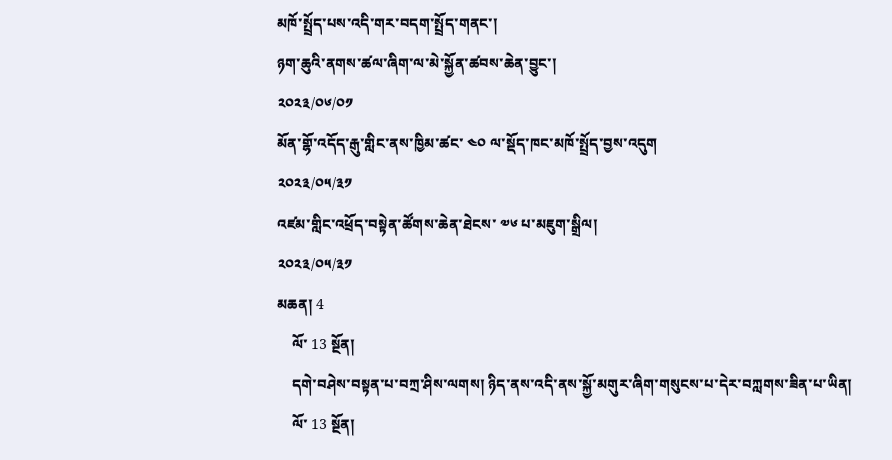མཁོ་སྤྲོད་པས་འདི་གར་བདག་སྤྲོད་གནང་།
ཉག་ཆུའི་ནགས་ཚལ་ཞིག་ལ་མེ་སྐྱོན་ཚབས་ཆེན་བྱུང་།
༢༠༢༣/༠༦/༠༡
མོན་གྷོ་འདོད་རྒུ་གླིང་ནས་ཁྱིམ་ཚང་ ༤༠ ལ་སྡོད་ཁང་མཁོ་སྤྲོད་བྱས་འདུག
༢༠༢༣/༠༥/༣༡
འཛམ་གླིང་འཕྲོད་བསྟེན་ཚོགས་ཆེན་ཐེངས་ ༧༦ པ་མཇུག་སྒྲིལ།
༢༠༢༣/༠༥/༣༡
མཆན། 4
    ལོ་ 13 སྔོན།
    དགེ་བཤེས་བསྟན་པ་བཀྲ་ཤིས་ལགས། ཉིད་ནས་འདི་ནས་སྐྱོ་མགུར་ཞིག་གསུངས་པ་དེར་བཀླགས་ཟིན་པ་ཡིན།
    ལོ་ 13 སྔོན།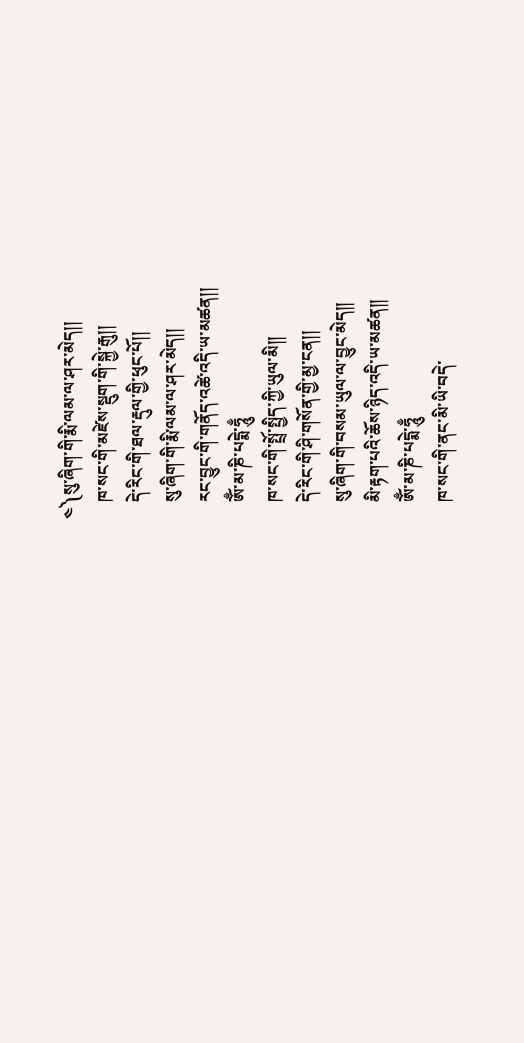༤༽སུ་ཞིག་གི་རྨི་ལམ་ལ་ཤར་མེད།།
    ཁ་སང་གི་མཛེས་སྡུག་གི་སྐྱེ་རྒུ།།
    དེ་རིང་གི་ཐལ་རྡུལ་གྱི་ཕུང་པོ།།
    སུ་ཞིག་གི་རྨི་ལམ་ལ་ཤར་མེད།།
    རང་བྱུང་གི་གནོད་འཚེ་འདི་ཡ་མཚན།།
    ཨོྃ་མ་ཎི་པདྨེ་ཧཱུྃ
    ཁ་སང་གི་སྤྲོ་སྤྱིད་ཀྱི་ཡུལ་མི།།
    དེ་རིང་གི་ཤི་གསོན་གྱི་མྱ་ངན།།
    སུ་ཞིག་གི་བསམ་ཡུལ་ལ་བྱུང་མེད།།
    མི་རྟག་པའི་ཆོས་ཉིད་འདི་ཡ་མཚན།།
    ཨོྃ་མ་ཎི་པདྨེ་ཧཱུྃ
    ཁ་སང་གི་ནང་མི་ཡི་བདེ་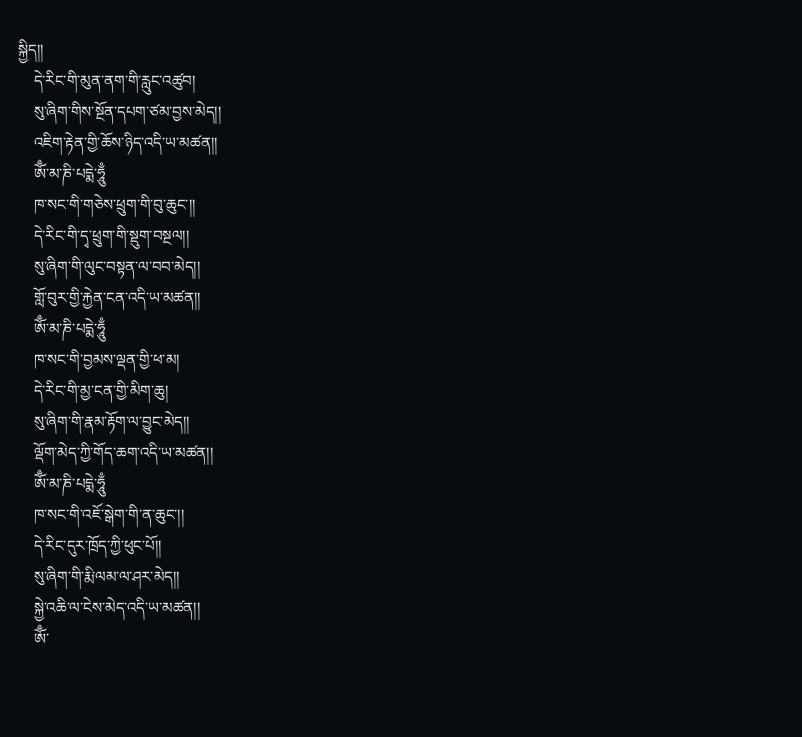སྐྱིད།།
    དེ་རིང་གི་མུན་ནག་གི་རླུང་འཚུབ།
    སུ་ཞིག་གིས་སྔོན་དཔག་ཙམ་བྱས་མེད།།
    འཇིག་རྟེན་གྱི་ཆོས་ཉིད་འདི་ཡ་མཚན།།
    ཨོྃ་མ་ཎི་པདྨེ་ཧཱུྃ
    ཁ་སང་གི་གཅེས་ཕྲུག་གི་བུ་ཆུང་།།
    དེ་རིང་གི་དྭ་ཕྲུག་གི་སྡུག་བསྔལ།།
    སུ་ཞིག་གི་ལུང་བསྟན་ལ་བབ་མེད།།
    གློ་བུར་གྱི་རྐྱེན་ངན་འདི་ཡ་མཚན།།
    ཨོྃ་མ་ཎི་པདྨེ་ཧཱུྃ
    ཁ་སང་གི་བྱམས་ལྡན་གྱི་ཕ་མ།
    དེ་རིང་གི་མྱ་ངན་གྱི་མིག་ཆུ།
    སུ་ཞིག་གི་རྣམ་རྟོག་ལ་བྱུང་མེད།།
    ལྡོག་མེད་ཀྱི་གོད་ཆག་འདི་ཡ་མཚན།།
    ཨོྃ་མ་ཎི་པདྨེ་ཧཱུྃ
    ཁ་སང་གི་འཇོ་སྒེག་གི་ན་ཆུང་།།
    དེ་རིང་དུར་ཁྲོད་ཀྱི་ཕུང་པོ།།
    སུ་ཞིག་གི་རྨི་ལམ་ལ་ཤར་མེད།།
    སྐྱེ་འཆི་ལ་ངེས་མེད་འདི་ཡ་མཚན།།
    ཨོྃ་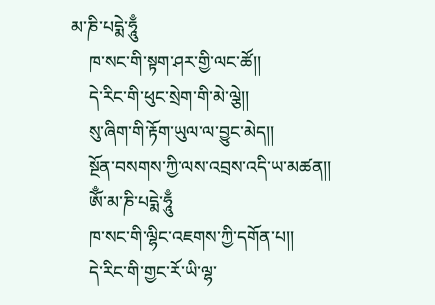མ་ཎི་པདྨེ་ཧཱུྃ
    ཁ་སང་གི་སྟག་ཤར་གྱི་ལང་ཚོ།།
    དེ་རིང་གི་ཕུང་སྲེག་གི་མེ་ལྕེ།།
    སུ་ཞིག་གི་རྟོག་ཡུལ་ལ་བྱུང་མེད།།
    སྔོན་བསགས་ཀྱི་ལས་འབྲས་འདི་ཡ་མཚན།།
    ཨོྃ་མ་ཎི་པདྨེ་ཧཱུྃ
    ཁ་སང་གི་ལྷིང་འཇགས་ཀྱི་དགོན་པ།།
    དེ་རིང་གི་གྱང་རོ་ཡི་ལྷ་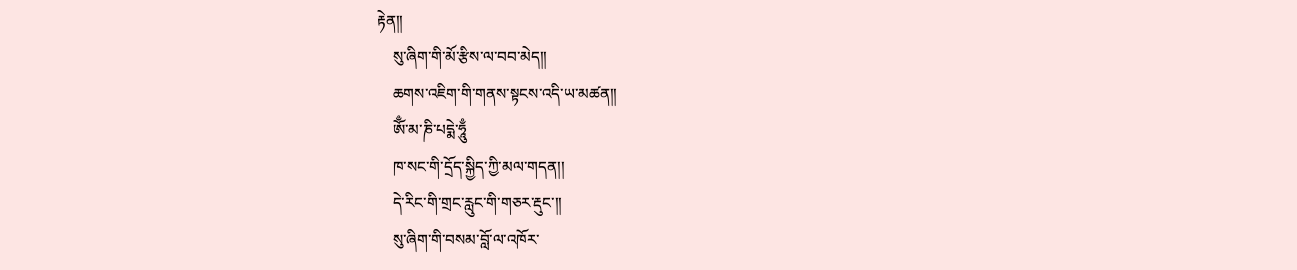རྟེན།།
    སུ་ཞིག་གི་མོ་རྩིས་ལ་བབ་མེད།།
    ཆགས་འཇིག་གི་གནས་སྟངས་འདི་ཡ་མཚན།།
    ཨོྃ་མ་ཎི་པདྨེ་ཧཱུྃ
    ཁ་སང་གི་དྲོད་སྐྱིད་ཀྱི་མལ་གདན།།
    དེ་རིང་གི་གྲང་རླུང་གི་གཅར་རྡུང་།།
    སུ་ཞིག་གི་བསམ་བློ་ལ་འཁོར་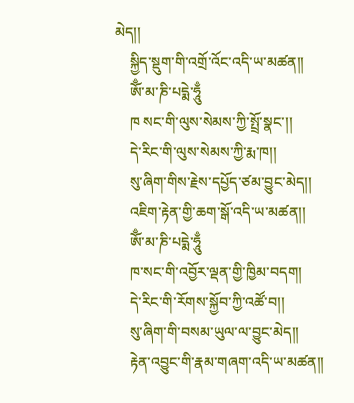མེད།།
    སྐྱིད་སྡུག་གི་འགྲོ་འོང་འདི་ཡ་མཚན།།
    ཨོྃ་མ་ཎི་པདྨེ་ཧཱུྃ
    ཁ སང་གི་ལུས་སེམས་ཀྱི་སྤྲོ་སྣང་།།
    དེ་རིང་གི་ལུས་སེམས་ཀྱི་རྨ་ཁ།།
    སུ་ཞིག་གིས་རྗེས་དཔྱོད་ཙམ་བྱུང་མེད།།
    འཇིག་རྟེན་གྱི་ཆག་སྒོ་འདི་ཡ་མཚན།།
    ཨོྃ་མ་ཎི་པདྨེ་ཧཱུྃ
    ཁ་སང་གི་འབྱོར་ལྡན་གྱི་ཁྱིམ་བདག།
    དེ་རིང་གི་རོགས་སྐྱོབ་ཀྱི་འཚོ་བ།།
    སུ་ཞིག་གི་བསམ་ཡུལ་ལ་བྱུང་མེད།།
    རྟེན་འབྱུང་གི་རྣམ་གཞག་འདི་ཡ་མཚན།།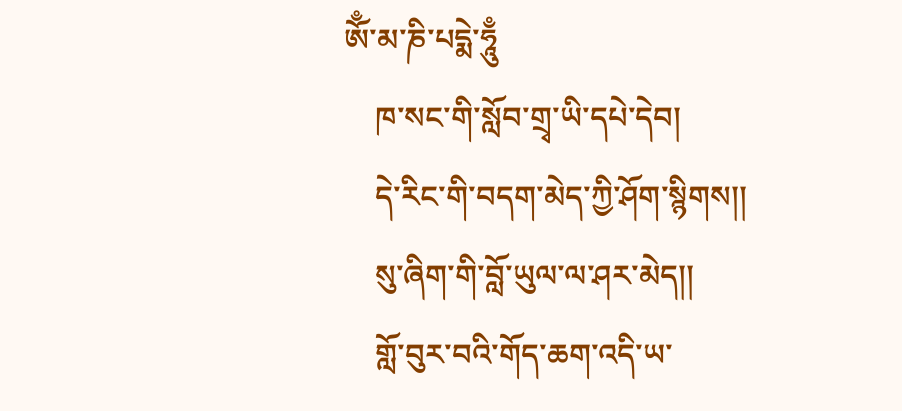ཨོྃ་མ་ཎི་པདྨེ་ཧཱུྃ
    ཁ་སང་གི་སློབ་གྲྭ་ཡི་དཔེ་དེབ།
    དེ་རིང་གི་བདག་མེད་ཀྱི་ཤོག་སྙིགས།།
    སུ་ཞིག་གི་བློ་ཡུལ་ལ་ཤར་མེད།།
    གློ་བུར་བའི་གོད་ཆག་འདི་ཡ་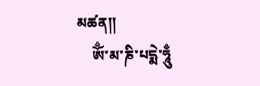མཚན།།
    ཨོྃ་མ་ཎི་པདྨེ་ཧཱུྃ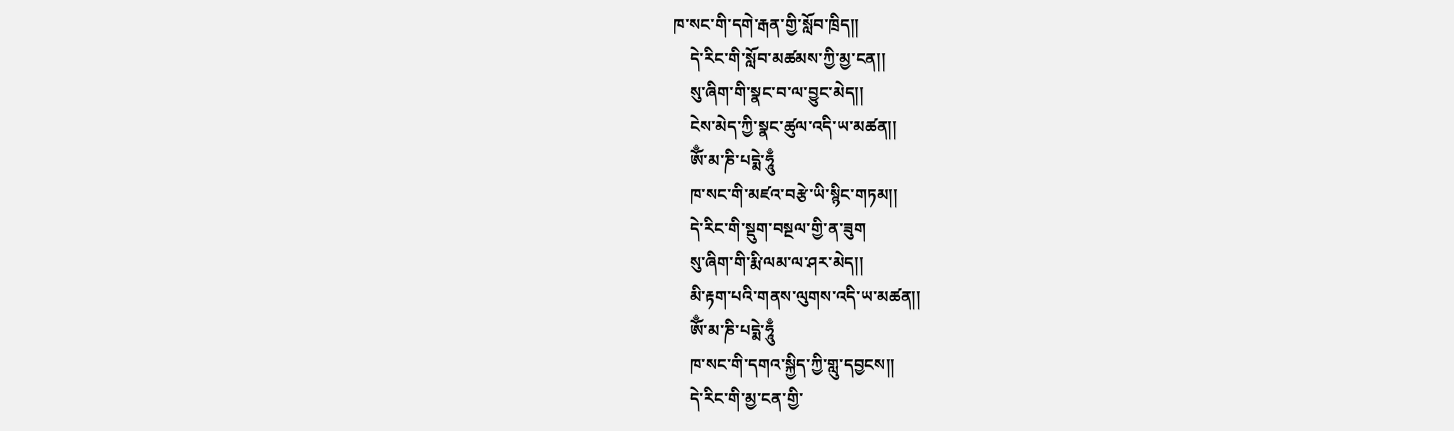ཁ་སང་གི་དགེ་རྒན་གྱི་སློབ་ཁྲིད།།
    དེ་རིང་གི་སློབ་མཚམས་ཀྱི་མྱ་ངན།།
    སུ་ཞིག་གི་སྣང་བ་ལ་བྱུང་མེད།།
    ངེས་མེད་ཀྱི་སྣང་ཚུལ་འདི་ཡ་མཚན།།
    ཨོྃ་མ་ཎི་པདྨེ་ཧཱུྃ
    ཁ་སང་གི་མཛའ་བརྩེ་ཡི་སྙིང་གཏམ།།
    དེ་རིང་གི་སྡུག་བསྔལ་གྱི་ན་ཟུག
    སུ་ཞིག་གི་རྨི་ལམ་ལ་ཤར་མེད།།
    མི་རྟག་པའི་གནས་ལུགས་འདི་ཡ་མཚན།།
    ཨོྃ་མ་ཎི་པདྨེ་ཧཱུྃ
    ཁ་སང་གི་དགའ་སྐྱིད་ཀྱི་གླུ་དབྱངས།།
    དེ་རིང་གི་མྱ་ངན་གྱི་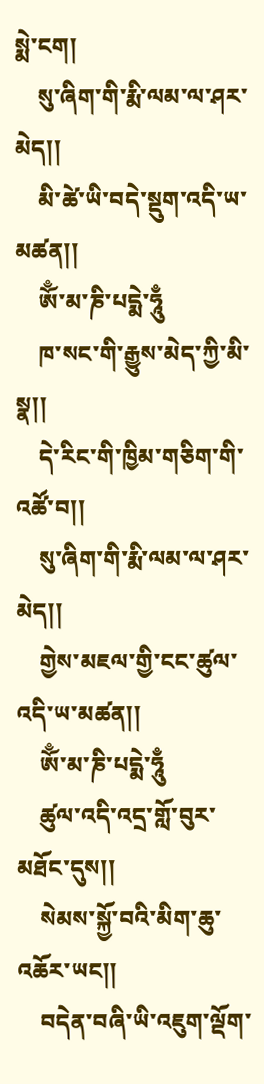སྨེ་ངག།
    སུ་ཞིག་གི་རྨི་ལམ་ལ་ཤར་མེད།།
    མི་ཚེ་ཡི་བདེ་སྡུག་འདི་ཡ་མཚན།།
    ཨོྃ་མ་ཎི་པདྨེ་ཧཱུྃ
    ཁ་སང་གི་རྒྱུས་མེད་ཀྱི་མི་སྣ།།
    དེ་རིང་གི་ཁྱིམ་གཅིག་གི་འཚོ་བ།།
    སུ་ཞིག་གི་རྨི་ལམ་ལ་ཤར་མེད།།
    གྱེས་མཇལ་གྱི་ངང་ཚུལ་འདི་ཡ་མཚན།།
    ཨོྃ་མ་ཎི་པདྨེ་ཧཱུྃ
    ཚུལ་འདི་འདྲ་གློ་བུར་མཐོང་དུས།།
    སེམས་སྐྱོ་བའི་མིག་ཆུ་འཆོར་ཡང།།
    བདེན་བཞི་ཡི་འཇུག་ལྡོག་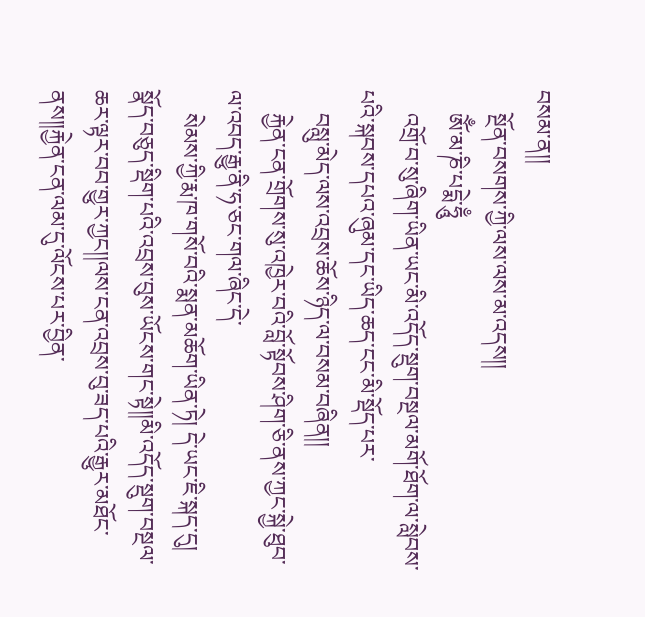བསམ་ན།།
    སྔོན་བསགས་ཀྱི་ལས་ལས་མ་འདས།།
    ཨོྃ་མ་ཎི་པདྨེ་ཧཱུྃ
    འགྲོ་བ་སུ་ཞིག་ཡིན་ཡང་མི་འདོད་སྡུག་བསྔལ་མགོ་ཐོག་ལ་སླེབས་པའི་སྐབས་དཔའ་ཞུམ་དང་ཡིད་ཆད་ངང་མི་སྡོད་པར་
    བསླུ་མེད་ལས་འབྲས་ཆོས་ཉིད་ལ་བསམ་བཞིན།།
    རྐྱེན་ངན་གྲོགས་སུ་འཁྱེར་བའི་བློ་སྟོབས་ཤིག་ཅི་ནས་ཀྱང་སྐྱེ་ཐུབ་ལ་འབད་རྒྱུ་ནི་ཧ་ཅང་གལ་ཞིང་དེ་
    སེམས་ཀྱི་རྨ་ཁ་གསོ་བའི་སྨན་མཆོག་ཡིན་ཏེ། དེ་ཡང་ཇི་སྐད་དུ། སྣོད་བཅུད་སྡིག་པའི་འབྲས་བུས་ཡོངས་གང་སྟེ།།མི་འདོད་སྡུག་བསྔལ་ཆར་ལྟར་བབ་གྱུར་ཀྱང།།ལས་ངན་འབྲས་བུ་ཟད་པའི་རྒྱུར་མཐོང་ནས།།རྐྱེན་ངན་ལམ་དུ་ལོངས་པར་བྱིན་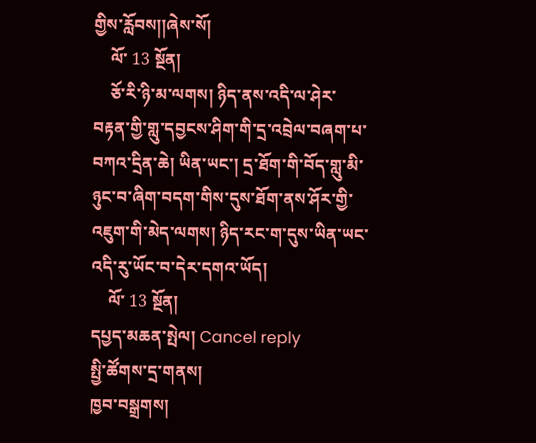གྱིས་རློབས།།ཞེས་སོ།
    ལོ་ 13 སྔོན།
    ཅོ་རི་ཉི་མ་ལགས། ཉིད་ནས་འདི་ལ་ཤེར་བརྟན་གྱི་གླུ་དབྱངས་ཤིག་གི་དྲ་འབྲེལ་བཞག་པ་བཀའ་དྲིན་ཆེ། ཡིན་ཡང་། དྲ་ཐོག་གི་བོད་གླུ་མི་ཉུང་བ་ཞིག་བདག་གིས་དུས་ཐོག་ནས་ཤོར་གྱི་འཇུག་གི་མེད་ལགས། ཉིད་རང་ག་དུས་ཡིན་ཡང་འདི་རུ་ཡོང་བ་དེར་དགའ་ཡོད།
    ལོ་ 13 སྔོན།
དཔྱད་མཆན་སྤེལ། Cancel reply
སྤྱི་ཚོགས་དྲ་གནས།
ཁྱབ་བསྒྲགས།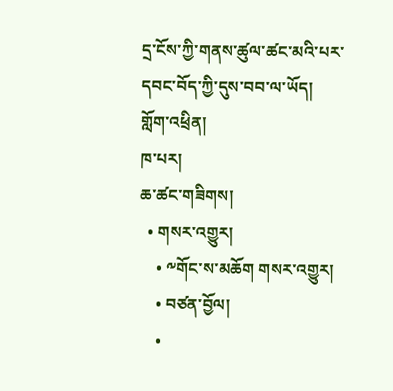དྲ་ངོས་ཀྱི་གནས་ཚུལ་ཚང་མའི་པར་དབང་བོད་ཀྱི་དུས་བབ་ལ་ཡོད།
གློག་འཕྲིན།
ཁ་པར།
ཆ་ཚང་གཟིགས།
  • གསར་འགྱུར།
    • ༸གོང་ས་མཆོག གསར་འགྱུར།
    • བཙན་བྱོལ།
    •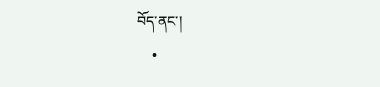བོད་ནང་།
    •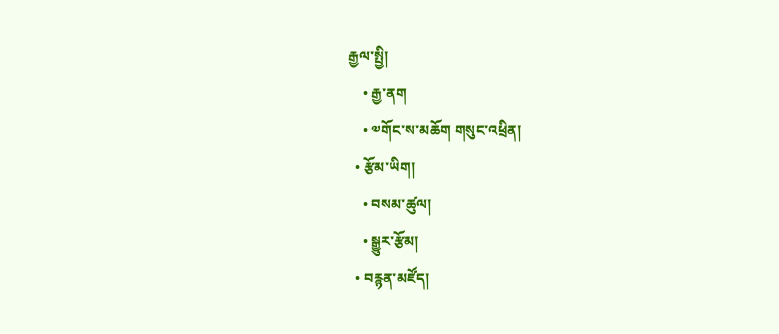རྒྱལ་སྤྱི།
    • རྒྱ་ནག
    • ༧གོང་ས་མཆོག གསུང་འཕྲིན།
  • རྩོམ་ཡིག།
    • བསམ་ཚུལ།
    • སྒྱུར་རྩོམ།
  • བརྙན་མཛོད།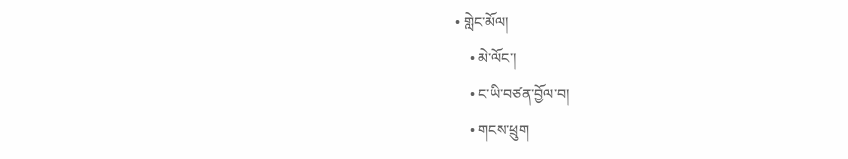• གླེང་མོལ།
    • མེ་ལོང་།
    • ང་ཡི་བཙན་བྱོལ་བ།
    • གངས་ཕྲུག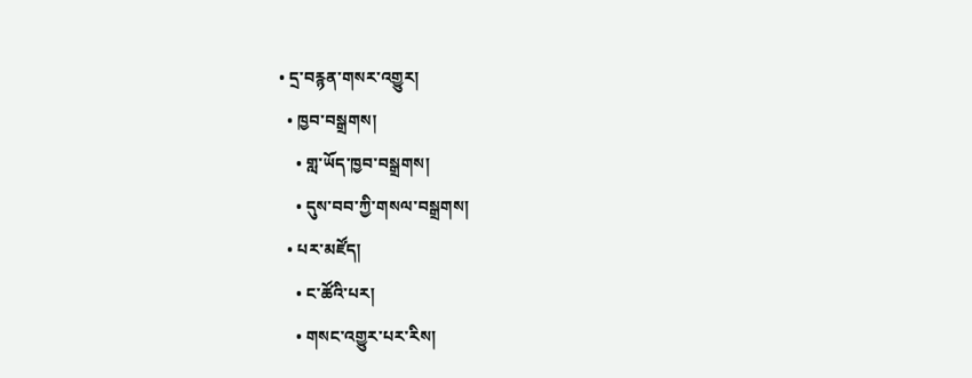• དྲ་བརྙན་གསར་འགྱུར།
  • ཁྱབ་བསྒྲགས།
    • གླ་ཡོད་ཁྱབ་བསྒྲགས།
    • དུས་བབ་ཀྱི་གསལ་བསྒྲགས།
  • པར་མཛོད།
    • ང་ཚོའི་པར།
    • གསང་འགྱུར་པར་རིས།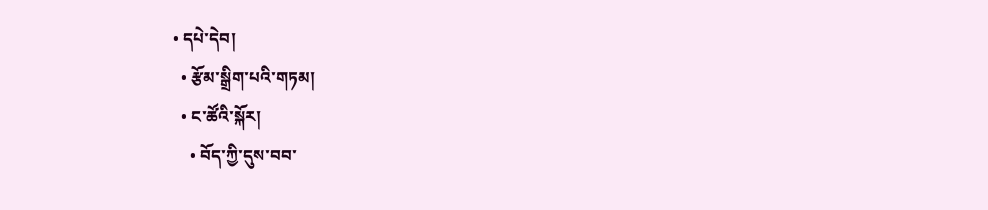• དཔེ་དེབ།
  • རྩོམ་སྒྲིག་པའི་གཏམ།
  • ང་ཚོའི་སྐོར།
    • བོད་ཀྱི་དུས་བབ་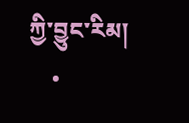ཀྱི་བྱུང་རིམ།
    •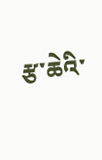རྩ་ཆེའི་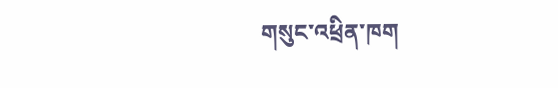གསུང་འཕྲིན་ཁག